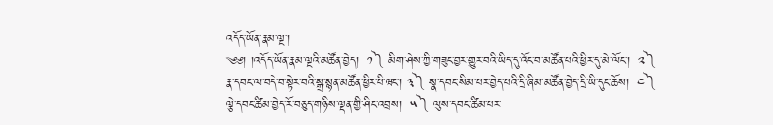འདོད་ཡོན་རྣམ་ལྔ་།
༄༅། །འདོད་ཡོན་རྣམ་ལྔའི་མཚོན་བྱེད།  ༡༽ མིག་ཤེས་ཀྱི་གཟུང་བྱར་གྱུར་བའི་ཡིད་དུ་འོང་བ་མཚོན་པའི་ཕྱིར་དུ་མེ་ལོང་།  ༢༽ རྣ་དབང་ལ་བདེ་བ་སྟེར་བའི་སྒྲ་སྙན་མཚོན་ཕྱིར་པི་ཝང་། ༣༽ སྣ་དབང་སིམ་པར་བྱེད་པའི་དྲི་ཞིམ་མཚོན་བྱེད་དྲི་ཡི་དུང་ཆོས།  ༤༽ ལྕེ་དབང་ཚིམ་བྱེད་རོ་བཅུད་གཉིས་ལྡན་གྱི་ཤིང་འབྲས།  ༥༽ ལུས་དབང་ཚིམ་པར་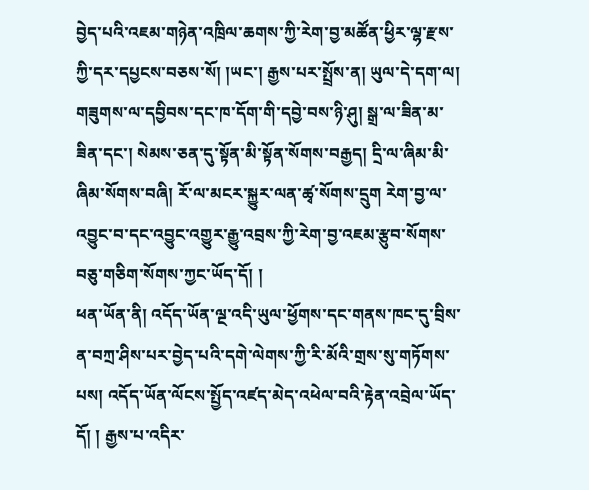བྱེད་པའི་འཇམ་གཉེན་འཁྲིལ་ཆགས་ཀྱི་རེག་བྱ་མཚོན་ཕྱིར་ལྷ་རྫས་ཀྱི་དར་དཔྱངས་བཅས་སོ། །ཡང་། རྒྱས་པར་སྤྲོས་ན། ཡུལ་དེ་དག་ལ། གཟུགས་ལ་དབྱིབས་དང་ཁ་དོག་གི་དབྱེ་བས་ཉི་ཤུ། སྒྲ་ལ་ཟིན་མ་ཟིན་དང་། སེམས་ཅན་དུ་སྟོན་མི་སྟོན་སོགས་བརྒྱད། དྲི་ལ་ཞིམ་མི་ཞིམ་སོགས་བཞི། རོ་ལ་མངར་སྐྱུར་ལན་ཚྭ་སོགས་དྲུག རེག་བྱ་ལ་འབྱུང་བ་དང་འབྱུང་འགྱུར་རྒྱུ་འབྲས་ཀྱི་རེག་བྱ་འཇམ་རྩུབ་སོགས་བཅུ་གཅིག་སོགས་ཀྱང་ཡོད་དོ། །
ཕན་ཡོན་ནི། འདོད་ཡོན་ལྔ་འདི་ཡུལ་ཕྱོགས་དང་གནས་ཁང་དུ་བྲིས་ན་བཀྲ་ཤིས་པར་བྱེད་པའི་དགེ་ལེགས་ཀྱི་རི་མོའི་གྲས་སུ་གཏོགས་པས། འདོད་ཡོན་ལོངས་སྤྱོད་འཛད་མེད་འཕེལ་བའི་རྟེན་འབྲེལ་ཡོད་དོ། ། རྒྱས་པ་འདིར་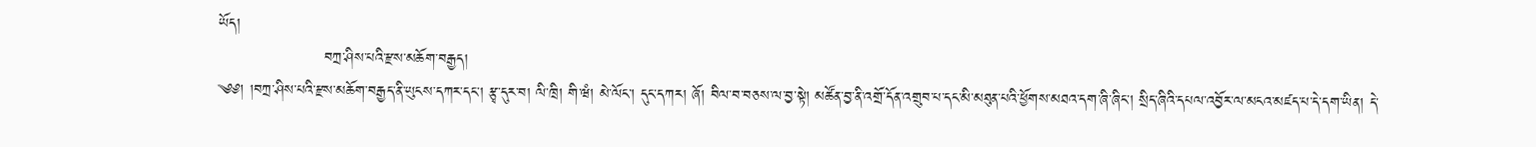ཡོད།
                    བཀྲ་ཤིས་པའི་རྫས་མཆོག་བརྒྱད།
༄༅། །བཀྲ་ཤིས་པའི་རྫས་མཆོག་བརྒྱད་ནི་ཡུངས་དཀར་དང་། རྩྭ་དུར་བ། ལི་ཁྲི། གི་ཝཾ། མེ་ལོང་། དུང་དཀར། ཞོ། བིལ་བ་བཅས་ལ་བྱ་སྟེ། མཚོན་བྱ་ནི་འགྲོ་དོན་འགྲུབ་པ་དང་མི་མཐུན་པའི་ཕྱོགས་མཐའ་དག་ཞི་ཞིང་། སྲིད་ཞིའི་དཔལ་འབྱོར་ལ་མངའ་མཛད་པ་དེ་དག་ཡིན། དེ་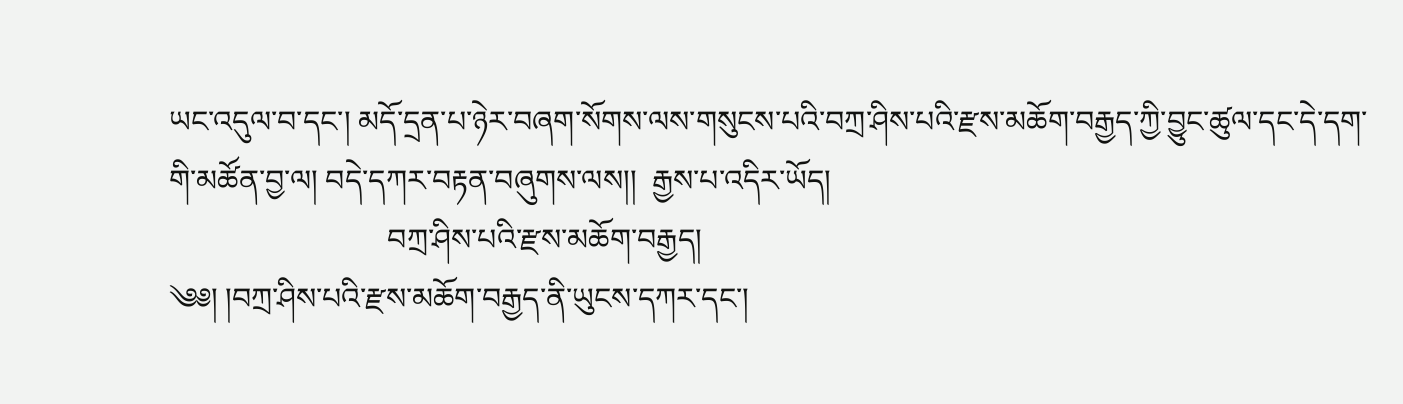ཡང་འདུལ་བ་དང་། མདོ་དྲན་པ་ཉེར་བཞག་སོགས་ལས་གསུངས་པའི་བཀྲ་ཤིས་པའི་རྫས་མཆོག་བརྒྱད་ཀྱི་བྱུང་ཚུལ་དང་དེ་དག་གི་མཚོན་བྱ་ལ། བདེ་དཀར་བརྟན་བཞུགས་ལས།།  རྒྱས་པ་འདིར་ཡོད།
                            བཀྲ་ཤིས་པའི་རྫས་མཆོག་བརྒྱད།
༄༅། །བཀྲ་ཤིས་པའི་རྫས་མཆོག་བརྒྱད་ནི་ཡུངས་དཀར་དང་།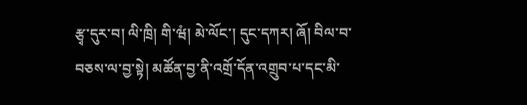རྩྭ་དུར་བ། ལི་ཁྲི། གི་ཝཾ། མེ་ལོང་། དུང་དཀར། ཞོ། བིལ་བ་བཅས་ལ་བྱ་སྟེ། མཚོན་བྱ་ནི་འགྲོ་དོན་འགྲུབ་པ་དང་མི་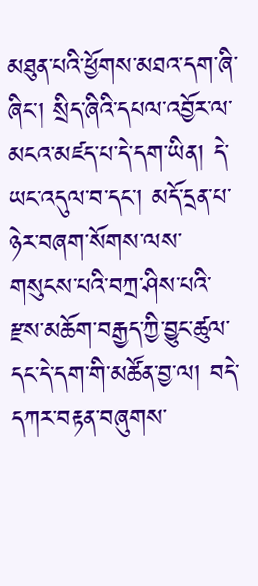མཐུན་པའི་ཕྱོགས་མཐའ་དག་ཞི་ཞིང་། སྲིད་ཞིའི་དཔལ་འབྱོར་ལ་མངའ་མཛད་པ་དེ་དག་ཡིན། དེ་ཡང་འདུལ་བ་དང་། མདོ་དྲན་པ་ཉེར་བཞག་སོགས་ལས་གསུངས་པའི་བཀྲ་ཤིས་པའི་རྫས་མཆོག་བརྒྱད་ཀྱི་བྱུང་ཚུལ་དང་དེ་དག་གི་མཚོན་བྱ་ལ། བདེ་དཀར་བརྟན་བཞུགས་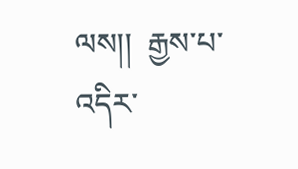ལས།།  རྒྱས་པ་འདིར་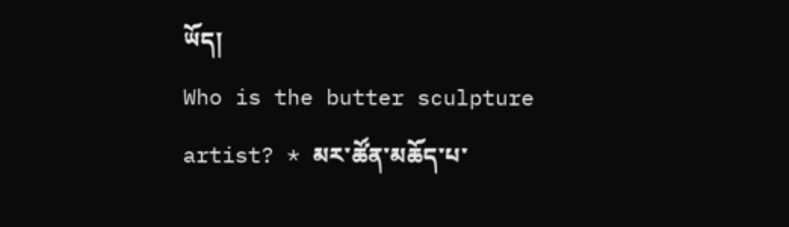ཡོད།
Who is the butter sculpture artist? * མར་ཚོན་མཆོད་པ་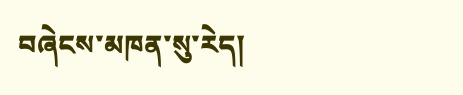བཞེངས་མཁན་སུ་རེད།